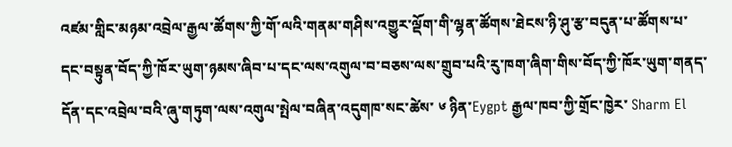འཛམ་གླིང་མཉམ་འབྲེལ་རྒྱལ་ཚོགས་ཀྱི་གོ་ལའི་གནམ་གཤིས་འགྱུར་ལྡོག་གི་ལྷན་ཚོགས་ཐེངས་ཉི་ཤུ་རྩ་བདུན་པ་ཚོགས་པ་དང་བསྟུན་བོད་ཀྱི་ཁོར་ཡུག་ཉམས་ཞིབ་པ་དང་ལས་འགུལ་བ་བཅས་ལས་གྲུབ་པའི་རུ་ཁག་ཞིག་གིས་བོད་ཀྱི་ཁོར་ཡུག་གནད་དོན་དང་འབྲེལ་བའི་ཞུ་གཏུག་ལས་འགུལ་སྤེལ་བཞིན་འདུགཁ་སང་ཚེས་ ༦ ཉིན་Eygpt རྒྱལ་ཁབ་ཀྱི་གྲོང་ཁྱེར་ Sharm El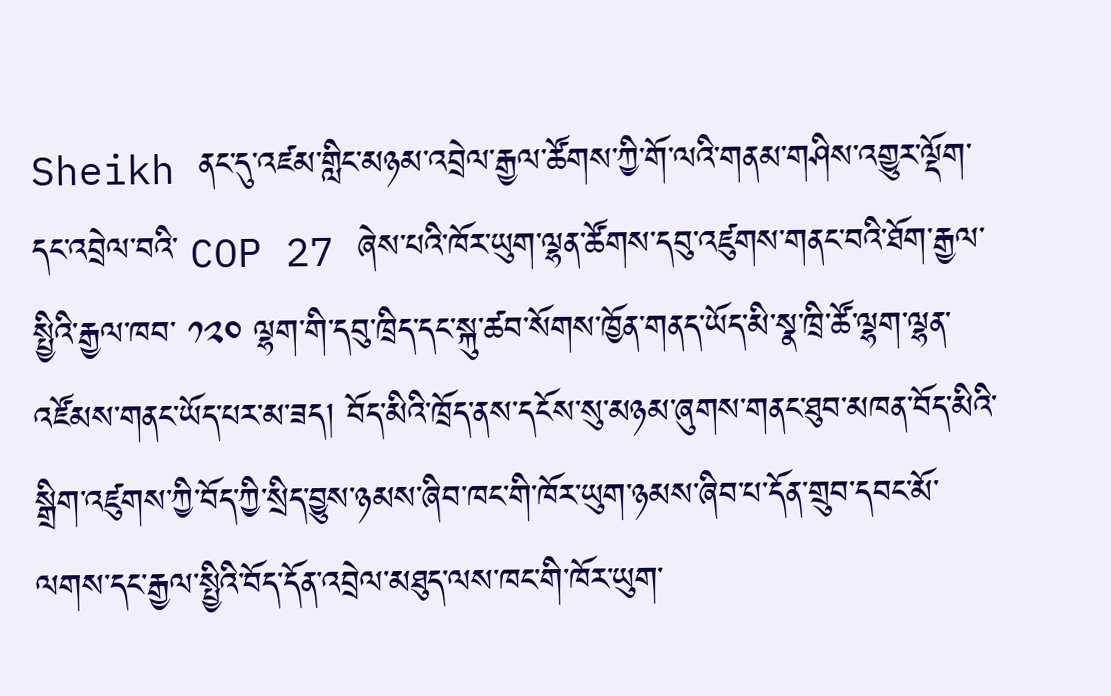Sheikh ནང་དུ་འཛམ་གླིང་མཉམ་འབྲེལ་རྒྱལ་ཚོགས་ཀྱི་གོ་ལའི་གནམ་གཤིས་འགྱུར་ལྡོག་དང་འབྲེལ་བའི་ COP 27 ཞེས་པའི་ཁོར་ཡུག་ལྷན་ཚོགས་དབུ་འཛུགས་གནང་བའི་ཐོག་རྒྱལ་སྤྱིའི་རྒྱལ་ཁབ་ ༡༢༠ ལྷག་གི་དབུ་ཁྲིད་དང་སྐུ་ཚབ་སོགས་ཁྱོན་གནད་ཡོད་མི་སྣ་ཁྲི་ཚོ་ལྷག་ལྷན་འཛོམས་གནང་ཡོད་པར་མ་ཟད། བོད་མིའི་ཁྲོད་ནས་དངོས་སུ་མཉམ་ཞུགས་གནང་ཐུབ་མཁན་བོད་མིའི་སྒྲིག་འཛུགས་ཀྱི་བོད་ཀྱི་སྲིད་བྱུས་ཉམས་ཞིབ་ཁང་གི་ཁོར་ཡུག་ཉམས་ཞིབ་པ་དོན་གྲུབ་དབང་མོ་ལགས་དང་རྒྱལ་སྤྱིའི་བོད་དོན་འབྲེལ་མཐུད་ལས་ཁང་གི་ཁོར་ཡུག་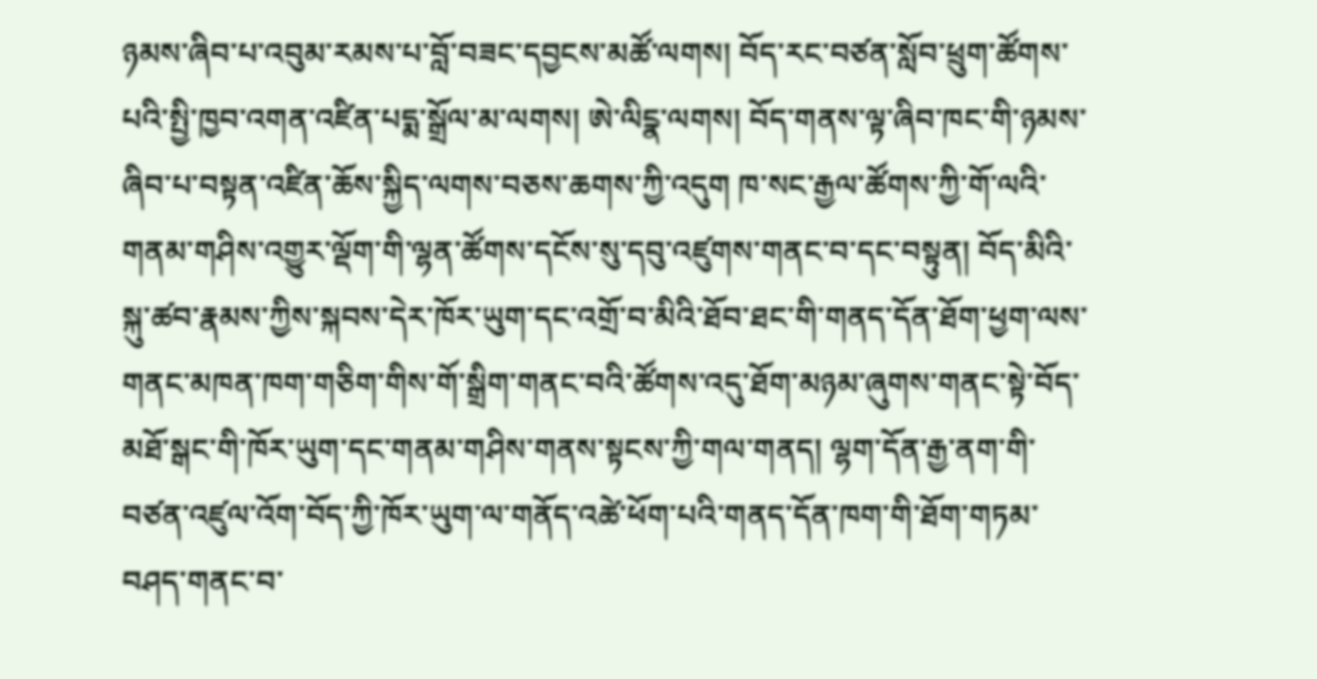ཉམས་ཞིབ་པ་འབུམ་རམས་པ་བློ་བཟང་དབྱངས་མཚོ་ལགས། བོད་རང་བཙན་སློབ་ཕྲུག་ཚོགས་པའི་སྤྱི་ཁྱབ་འགན་འཛིན་པདྨ་སྒྲོལ་མ་ལགས། ཨེ་ལིངྣ་ལགས། བོད་གནས་ལྟ་ཞིབ་ཁང་གི་ཉམས་ཞིབ་པ་བསྟན་འཛིན་ཆོས་སྐྱིད་ལགས་བཅས་ཆགས་ཀྱི་འདུག ཁ་སང་རྒྱལ་ཚོགས་ཀྱི་གོ་ལའི་གནམ་གཤིས་འགྱུར་ལྡོག་གི་ལྷན་ཚོགས་དངོས་སུ་དབུ་འཛུགས་གནང་བ་དང་བསྟུན། བོད་མིའི་སྐུ་ཚབ་རྣམས་ཀྱིས་སྐབས་དེར་ཁོར་ཡུག་དང་འགྲོ་བ་མིའི་ཐོབ་ཐང་གི་གནད་དོན་ཐོག་ཕྱག་ལས་གནང་མཁན་ཁག་གཅིག་གིས་གོ་སྒྲིག་གནང་བའི་ཚོགས་འདུ་ཐོག་མཉམ་ཞུགས་གནང་སྟེ་བོད་མཐོ་སྒང་གི་ཁོར་ཡུག་དང་གནམ་གཤིས་གནས་སྟངས་ཀྱི་གལ་གནད། ལྷག་དོན་རྒྱ་ནག་གི་བཙན་འཛུལ་འོག་བོད་ཀྱི་ཁོར་ཡུག་ལ་གནོད་འཚེ་ཕོག་པའི་གནད་དོན་ཁག་གི་ཐོག་གཏམ་བཤད་གནང་བ་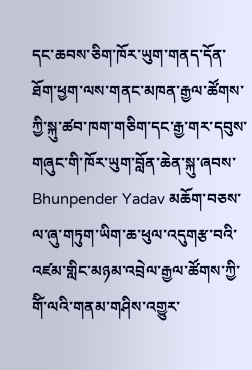དང་ཆབས་ཅིག་ཁོར་ཡུག་གནད་དོན་ཐོག་ཕྱག་ལས་གནང་མཁན་རྒྱལ་ཚོགས་ཀྱི་སྐུ་ཚབ་ཁག་གཅིག་དང་རྒྱ་གར་དབུས་གཞུང་གི་ཁོར་ཡུག་བློན་ཆེན་སྐུ་ཞབས་ Bhunpender Yadav མཆོག་བཅས་ལ་ཞུ་གཏུག་ཡིག་ཆ་ཕུལ་འདུགརྩ་བའི་འཛམ་གླིང་མཉམ་འབྲེལ་རྒྱལ་ཚོགས་ཀྱི་གོི་ལའི་གནམ་གཤིས་འགྱུར་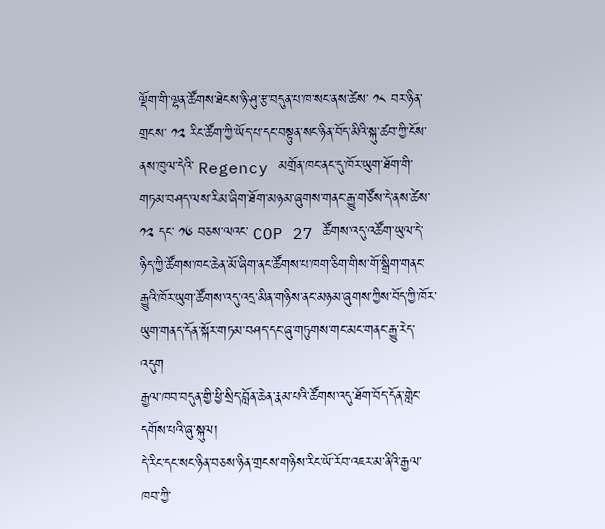ལྡོག་གི་ལྷན་ཚོགས་ཐེངས་ཉི་ཤུ་རྩ་བདུན་པ་ཁ་སང་ནས་ཚེས་ ༡༨ བར་ཉིན་གྲངས་ ༡༢ རིང་ཚོག་ཀྱི་ཡོད་པ་དང་བསྟུན་སང་ཉིན་བོད་མིའི་སྐུ་ཚབ་ཀྱི་ངོས་ནས་ཁུལ་དེའི་ Regency མགྲོན་ཁང་ནང་དུ་ཁོར་ཡུག་ཐོག་གི་གཏམ་བཤད་ལས་རིམ་ཞིག་ཐོག་མཉམ་ཞུགས་གནང་རྒྱུ་གཙོས་དེ་ནས་ཚེས་ ༡༢ དང་ ༡༦ བཅས་ལའང་ COP 27 ཚོགས་འདུ་འཚོག་ཡུལ་དེ་ཉིད་ཀྱི་ཚོགས་ཁང་ཆེན་མོ་ཞིག་ནང་ཚོགས་པ་ཁག་ཅིག་གིས་གོ་སྒྲིག་གནང་རྒྱུའི་ཁོར་ཡུག་ཚོགས་འདུ་འདྲ་མིན་གཉིས་ནང་མཉམ་ཞུགས་ཀྱིས་བོད་ཀྱི་ཁོར་ཡུག་གནད་དོན་སྐོར་གཏམ་བཤད་དང་ཞུ་གཏུགས་གང་མང་གནང་རྒྱུ་རེད་འདུག
རྒྱལ་ཁབ་བདུན་གྱི་ཕྱི་སྲིད་བློན་ཆེན་རྣམ་པའི་ཚོགས་འདུ་ཐོག་བོད་དོན་གླེང་དགོས་པའི་ཞུ་སྐུལ།
དེ་རིང་དང་སང་ཉིན་བཅས་ཉིན་གྲངས་གཉིས་རིང་ཡོ་རོབ་འཇར་མ་ནིའི་རྒྱལ་ཁབ་ཀྱི་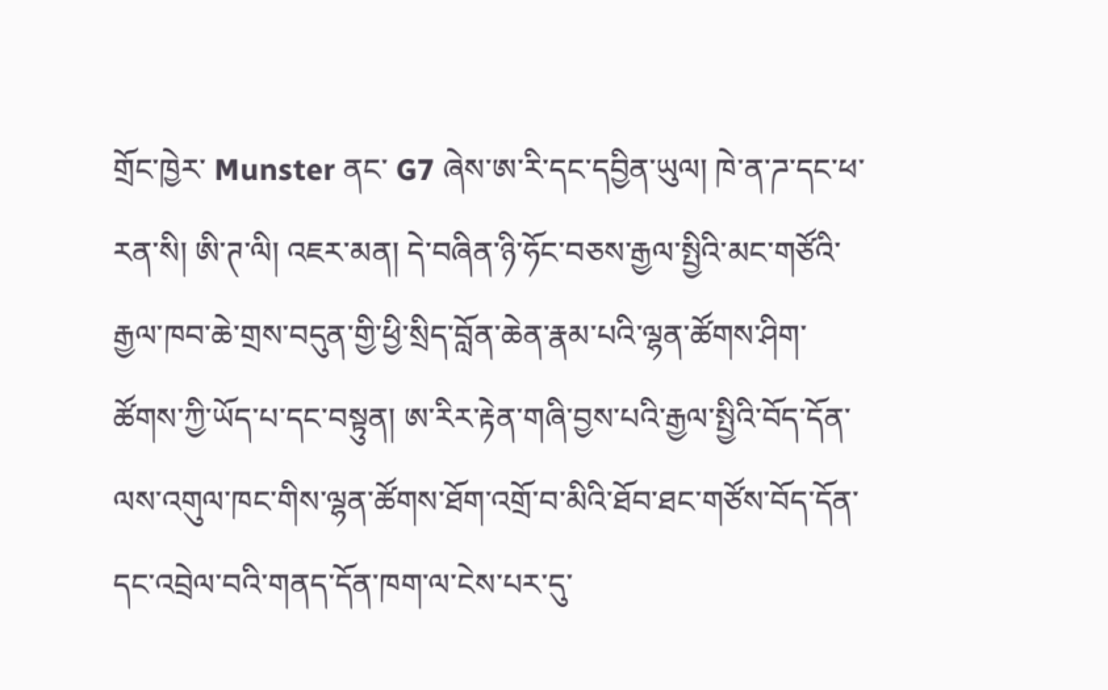གྲོང་ཁྱེར་ Munster ནང་ G7 ཞེས་ཨ་རི་དང་དབྱིན་ཡུལ། ཁེ་ན་ཌ་དང་ཕ་རན་སི། ཨི་ཊ་ལི། འཇར་མན། དེ་བཞིན་ཉི་ཧོང་བཅས་རྒྱལ་སྤྱིའི་མང་གཙོའི་རྒྱལ་ཁབ་ཆེ་གྲས་བདུན་གྱི་ཕྱི་སྲིད་བློན་ཆེན་རྣམ་པའི་ལྷན་ཚོགས་ཤིག་ཚོགས་ཀྱི་ཡོད་པ་དང་བསྟུན། ཨ་རིར་རྟེན་གཞི་བྱས་པའི་རྒྱལ་སྤྱིའི་བོད་དོན་ལས་འགུལ་ཁང་གིས་ལྷན་ཚོགས་ཐོག་འགྲོ་བ་མིའི་ཐོབ་ཐང་གཙོས་བོད་དོན་དང་འབྲེལ་བའི་གནད་དོན་ཁག་ལ་ངེས་པར་དུ་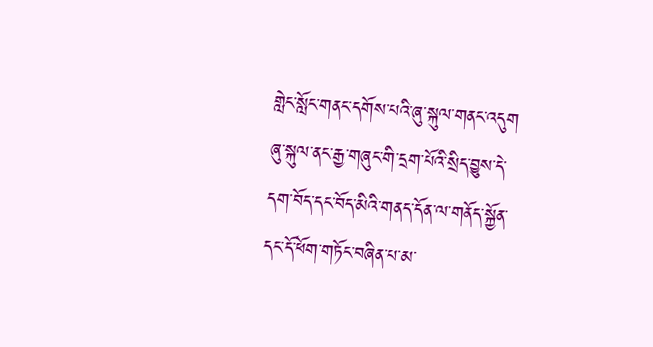གླེང་སློང་གནང་དགོས་པའི་ཞུ་སྐུལ་གནང་འདུག ཞུ་སྐུལ་ནང་རྒྱ་གཞུང་གི་དྲག་པོའི་སྲིད་བྱུས་དེ་དག་བོད་དང་བོད་མིའི་གནད་དོན་ལ་གནོད་སྐྱོན་དང་དོ་ཕོག་གཏོང་བཞིན་པ་མ་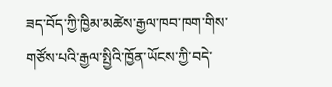ཟད་བོད་ཀྱི་ཁྱིམ་མཚེས་རྒྱལ་ཁབ་ཁག་གིས་གཙོས་པའི་རྒྱལ་སྤྱིའི་ཁྱོན་ཡོངས་ཀྱི་བདེ་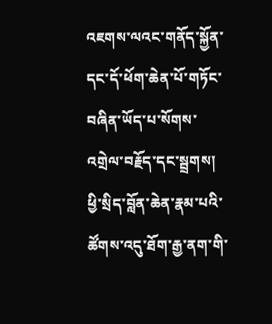འཇགས་ལའང་གནོད་སྐྱོན་དང་དོ་ཕོག་ཆེན་པོ་གཏོང་བཞིན་ཡོད་པ་སོགས་འགྲེལ་བརྗོད་དང་སྦྲགས། ཕྱི་སྲིད་བློན་ཆེན་རྣམ་པའི་ཚོགས་འདུ་ཐོག་རྒྱ་ནག་གི་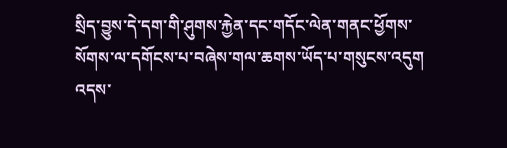སྲིད་བྱུས་དེ་དག་གི་ཤུགས་རྐྱེན་དང་གདོང་ལེན་གནང་ཕྱོགས་སོགས་ལ་དགོངས་པ་བཞེས་གལ་ཆགས་ཡོད་པ་གསུངས་འདུག འདས་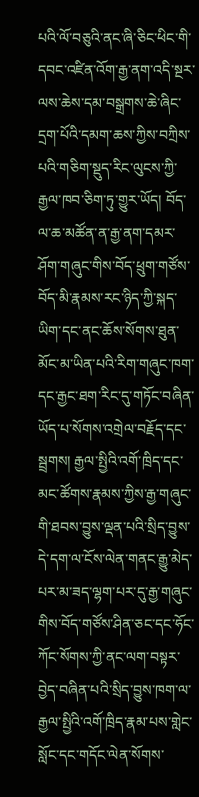པའི་ལོ་བཅུའི་ནང་ཞི་ཅིང་ཕིང་གི་དབང་འཛིན་འོག་རྒྱ་ནག་འདི་སྔར་ལས་ཆེས་དམ་བསྒྲགས་ཆེ་ཞིང་དྲག་པོའི་དམག་ཆས་ཀྱིས་བཀྲིས་པའི་གཅིག་སྡུད་རིང་ལུངས་ཀྱི་རྒྱལ་ཁབ་ཅིག་ཏུ་གྱུར་ཡོད། བོད་ལ་ཆ་མཚོན་ན་རྒྱ་ནག་དམར་ཤོག་གཞུང་གིས་བོད་ཕྲུག་གཙོས་བོད་མི་རྣམས་རང་ཉིད་ཀྱི་སྐད་ཡིག་དང་ནང་ཆོས་སོགས་ཐུན་མོང་མ་ཡིན་པའི་རིག་གཞུང་ཁག་དང་རྒྱང་ཐག་རིང་དུ་གཏོང་བཞིན་ཡོད་པ་སོགས་འགྲེལ་བརྗོད་དང་སྦྲགས། རྒྱལ་སྤྱིའི་འགོ་ཁྲིད་དང་མང་ཚོགས་རྣམས་ཀྱིས་རྒྱ་གཞུང་གི་ཐབས་བྱུས་ལྡན་པའི་སྲིད་བྱུས་དེ་དག་ལ་ངོས་ལེན་གནང་རྒྱུ་མེད་པར་མ་ཟད་ལྷག་པར་དུ་རྒྱ་གཞུང་གིས་བོད་གཙོས་ཤིན་ཅང་དང་ཧོང་ཀོང་སོགས་ཀྱི་ནང་ལག་བསྟར་བྱེད་བཞིན་པའི་སྲིད་བྱུས་ཁག་ལ་རྒྱལ་སྤྱིའི་འགོ་ཁྲིད་རྣམ་པས་གླེང་སློང་དང་གདོང་ལེན་སོགས་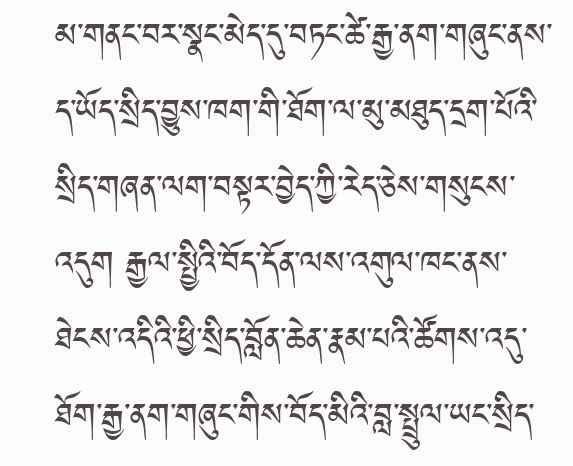མ་གནང་བར་སྣང་མེད་དུ་བཏང་ཚེ་རྒྱ་ནག་གཞུང་ནས་ད་ཡོད་སྲིད་བྱུས་ཁག་གི་ཐོག་ལ་མུ་མཐུད་དྲག་པོའི་སྲིད་གཞན་ལག་བསྟར་བྱེད་ཀྱི་རེད་ཅེས་གསུངས་འདུག རྒྱལ་སྤྱིའི་བོད་དོན་ལས་འགུལ་ཁང་ནས་ཐེངས་འདིའི་ཕྱི་སྲིད་བློན་ཆེན་རྣམ་པའི་ཚོགས་འདུ་ཐོག་རྒྱ་ནག་གཞུང་གིས་བོད་མིའི་བླ་སྤྲུལ་ཡང་སྲིད་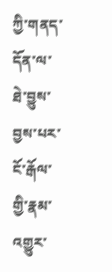ཀྱི་གནད་དོན་ལ་ཐེ་བྱུས་བྱས་པར་ངོ་རྒོལ་གྱི་རྣམ་འགྱུར་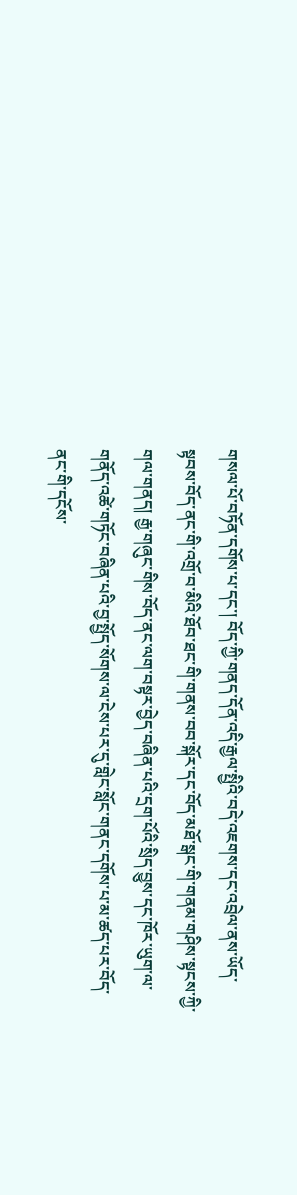གསལ་པོ་བཏོན་དགོས་པ་དང་། བོད་ཀྱི་གནད་དོན་འདི་རྒྱལ་སྤྱིའི་བདེ་འཇགས་དང་འབྲེལ་ནས་ཡོད་སྟབས་བོད་ནང་གི་འགྲོ་བ་མིའི་ཐོབ་ཐང་གི་གནས་བབ་སྐོར་དང་བོད་མཐོ་སྒང་གི་གནམ་གཤིས་སྟངས་ཀྱི་གལ་གནད། རྒྱ་གཞུང་གིས་བོད་ནང་ལག་བསྟར་བྱེད་བཞིན་པའི་དྲག་པོའི་སྲིད་བྱུས་དང་ཁོར་ཡུག་ལ་གནོད་འཚེ་གཏོང་བཞིན་པའི་བྱ་སྤྱོད་སོགས་ལ་ངེས་པར་དུ་གླེང་སློང་གནང་དགོས་པ་མ་ཚད་པར་བོད་ནང་གི་དངོས་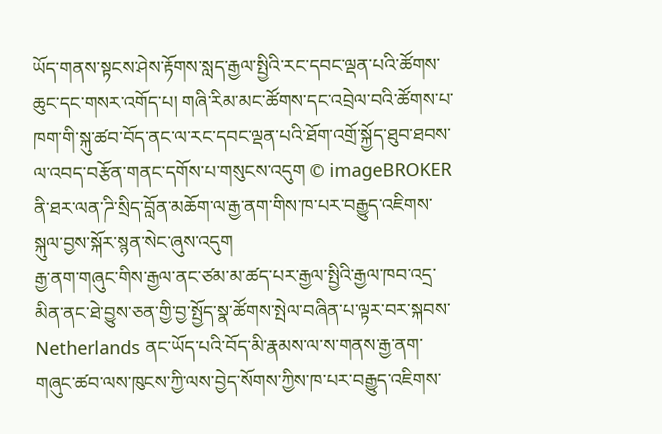ཡོད་གནས་སྟངས་ཤེས་རྟོགས་སླད་རྒྱལ་སྤྱིའི་རང་དབང་ལྡན་པའི་ཚོགས་ཆུང་དང་གསར་འགོད་པ། གཞི་རིམ་མང་ཚོགས་དང་འབྲེལ་བའི་ཚོགས་པ་ཁག་གི་སྐུ་ཚབ་བོད་ནང་ལ་རང་དབང་ལྡན་པའི་ཐོག་འགྲོ་སྐྱོད་ཐུབ་ཐབས་ལ་འབད་བརྩོན་གནང་དགོས་པ་གསུངས་འདུག © imageBROKER
ནི་ཐར་ལན་ཌི་སྲིད་བློན་མཆོག་ལ་རྒྱ་ནག་གིས་ཁ་པར་བརྒྱུད་འཇིགས་སྐུལ་བྱས་སྐོར་སྙན་སེང་ཞུས་འདུག
རྒྱ་ནག་གཞུང་གིས་རྒྱལ་ནང་ཙམ་མ་ཚད་པར་རྒྱལ་སྤྱིའི་རྒྱལ་ཁབ་འདྲ་མིན་ནང་ཐེ་བྱུས་ཅན་གྱི་བྱ་སྤྱོད་སྣ་ཚོགས་སྤེལ་བཞིན་པ་ལྟར་བར་སྐབས་ Netherlands ནང་ཡོད་པའི་བོད་མི་རྣམས་ལ་ས་གནས་རྒྱ་ནག་གཞུང་ཚབ་ལས་ཁུངས་ཀྱི་ལས་བྱེད་སོགས་ཀྱིས་ཁ་པར་བརྒྱུད་འཇིགས་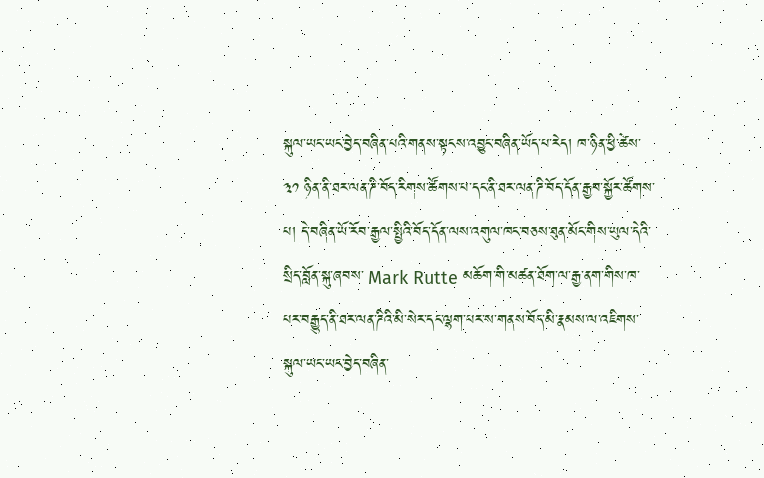སྐུལ་ཡང་ཡང་བྱེད་བཞིན་པའི་གནས་སྟངས་འབྱུང་བཞིན་ཡོད་པ་རེད། ཁ་ཉིན་ཕྱི་ཚེས་ ༣༡ ཉིན་ནི་ཐར་ལན་ཌི་བོད་རིགས་ཚོགས་པ་དང་ནི་ཐར་ལན་ཌི་བོད་དོན་རྒྱབ་སྐྱོར་ཚོགས་པ། དེ་བཞིན་ཡོ་རོབ་རྒྱལ་སྤྱིའི་བོད་དོན་ལས་འགུལ་ཁང་བཅས་ཐུན་མོང་གིས་ཡུལ་དེའི་སྲིད་བློན་སྐུ་ཞབས་ Mark Rutte མཆོག་གི་མཚན་ཐོག་ལ་རྒྱ་ནག་གིས་ཁ་པར་བརྒྱུད་ནི་ཐར་ལན་ཌིའི་མི་སེར་དང་ལྷག་པར་ས་གནས་བོད་མི་རྣམས་ལ་འཇིགས་སྐུལ་ཡང་ཡང་བྱེད་བཞིན་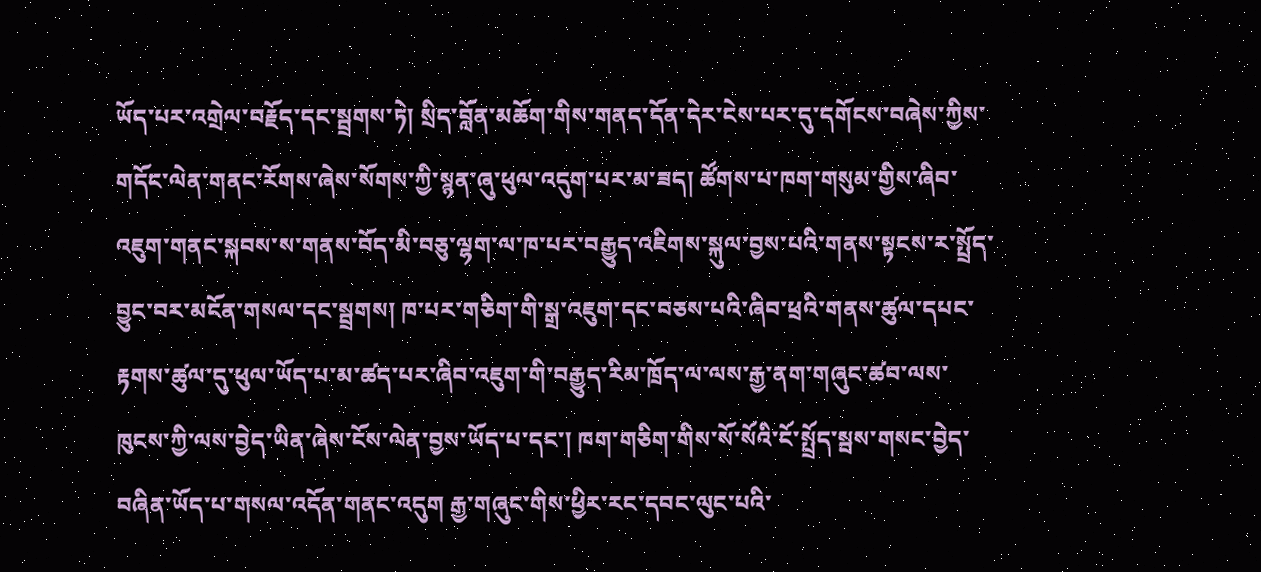ཡོད་པར་འགྲེལ་བརྗོད་དང་སྦྲགས་ཏེ། སྲིད་བློན་མཆོག་གིས་གནད་དོན་དེར་ངེས་པར་དུ་དགོངས་བཞེས་ཀྱིས་གདོང་ལེན་གནང་རོགས་ཞེས་སོགས་ཀྱི་སྙན་ཞུ་ཕུལ་འདུག་པར་མ་ཟད། ཚོགས་པ་ཁག་གསུམ་གྱིས་ཞིབ་འཇུག་གནང་སྐབས་ས་གནས་བོད་མི་བཅུ་ལྷག་ལ་ཁ་པར་བརྒྱུད་འཇིགས་སྐུལ་བྱས་པའི་གནས་སྟངས་ར་སྤྲོད་བྱུང་བར་མངོན་གསལ་དང་སྦྲགས། ཁ་པར་གཅིག་གི་སྒྲ་འཇུག་དང་བཅས་པའི་ཞིབ་ཕྲའི་གནས་ཚུལ་དཔང་རྟགས་ཚུལ་དུ་ཕུལ་ཡོད་པ་མ་ཚད་པར་ཞིབ་འཇུག་གི་བརྒྱུད་རིམ་ཁྲོད་ལ་ལས་རྒྱ་ནག་གཞུང་ཚབ་ལས་ཁུངས་ཀྱི་ལས་བྱེད་ཡིན་ཞེས་ངོས་ལེན་བྱས་ཡོད་པ་དང་། ཁག་གཅིག་གིས་སོ་སོའི་ངོ་སྤྲོད་སྦས་གསང་བྱེད་བཞིན་ཡོད་པ་གསལ་འདོན་གནང་འདུག རྒྱ་གཞུང་གིས་ཕྱིར་རང་དབང་ལུང་པའི་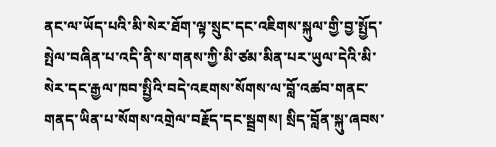ནང་ལ་ཡོད་པའི་མི་སེར་ཐོག་ལྟ་སྲུང་དང་འཇིགས་སྐུལ་གྱི་བྱ་སྤྱོད་སྤེལ་བཞིན་པ་འདི་ནི་ས་གནས་ཀྱི་མི་ཙམ་མིན་པར་ཡུལ་དེའི་མི་སེར་དང་རྒྱལ་ཁབ་སྤྱིའི་བདེ་འཇགས་སོགས་ལ་བློ་འཚབ་གནང་གནད་ཡིན་པ་སོགས་འགྲེལ་བརྗོད་དང་སྦྲགས། སྲིད་བློན་སྐུ་ཞབས་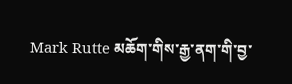Mark Rutte མཆོག་གིས་རྒྱ་ནག་གི་བྱ་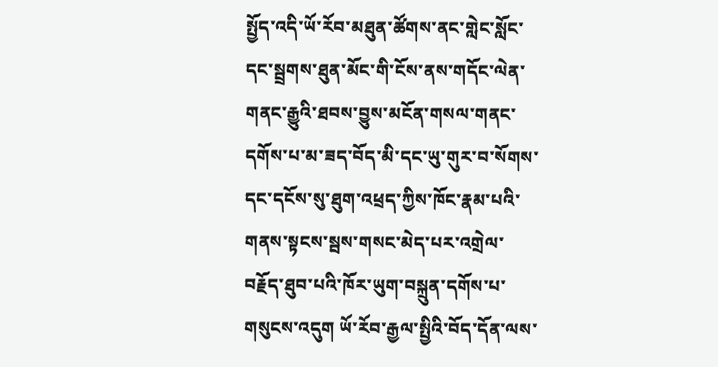སྤྱོད་འདི་ཡོ་རོབ་མཐུན་ཚོགས་ནང་གླེང་སློང་དང་སྦྲགས་ཐུན་མོང་གི་ངོས་ནས་གདོང་ལེན་གནང་རྒྱུའི་ཐབས་བྱུས་མངོན་གསལ་གནང་དགོས་པ་མ་ཟད་བོད་མི་དང་ཡུ་གུར་བ་སོགས་དང་དངོས་སུ་ཐུག་འཕྲད་ཀྱིས་ཁོང་རྣམ་པའི་གནས་སྟངས་སྦས་གསང་མེད་པར་འགྲེལ་བརྗོད་ཐུབ་པའི་ཁོར་ཡུག་བསྐྲུན་དགོས་པ་གསུངས་འདུག ཡོ་རོབ་རྒྱལ་སྤྱིའི་བོད་དོན་ལས་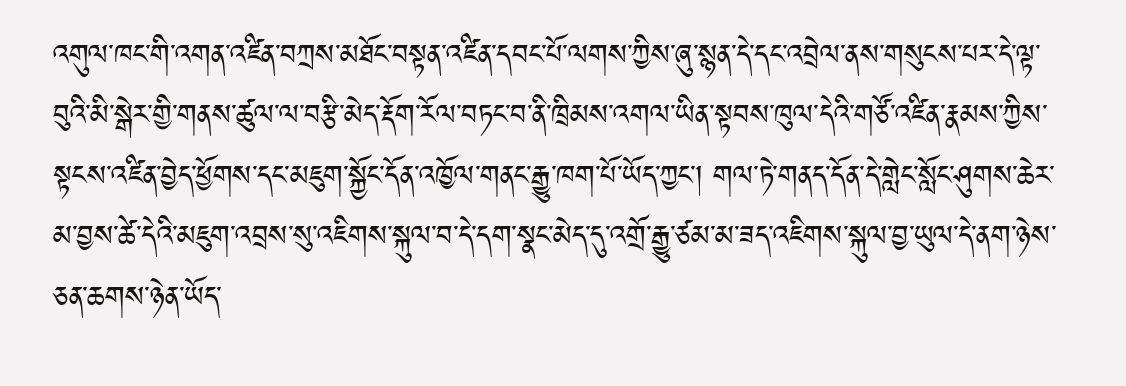འགུལ་ཁང་གི་འགན་འཛིན་བཀྲས་མཐོང་བསྟན་འཛིན་དབང་པོ་ལགས་ཀྱིས་ཞུ་སྙན་དེ་དང་འབྲེལ་ནས་གསུངས་པར་དེ་ལྟ་བུའི་མི་སྒེར་གྱི་གནས་ཚུལ་ལ་བརྩི་མེད་རྡོག་རོལ་བཏང་བ་ནི་ཁྲིམས་འགལ་ཡིན་སྟབས་ཁུལ་དེའི་གཙོ་འཛིན་རྣམས་ཀྱིས་སྟངས་འཛིན་བྱེད་ཕྱོགས་དང་མཇུག་སྐྱོང་དོན་འཁྱོལ་གནང་རྒྱུ་ཁག་པོ་ཡོད་ཀྱང་། གལ་ཏེ་གནད་དོན་དེ་གླེང་སློང་ཤུགས་ཆེར་མ་བྱས་ཚེ་དེའི་མཇུག་འབྲས་སུ་འཇིགས་སྐུལ་བ་དེ་དག་སྣང་མེད་དུ་འགྲོ་རྒྱུ་ཙམ་མ་ཟད་འཇིགས་སྐུལ་བྱ་ཡུལ་དེ་ནག་ཉེས་ཅན་ཆགས་ཉེན་ཡོད་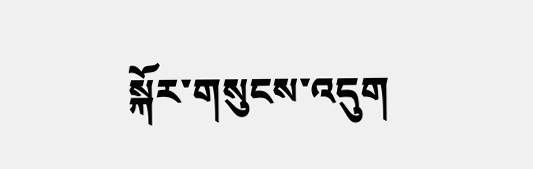སྐོར་གསུངས་འདུག